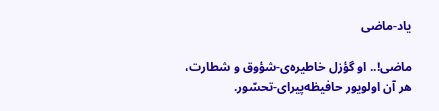یاد-ماضی

ماضی!.. او گؤزل خاطیره‌ی-شؤوق و شطارت،
هر آن اولویور حافیظه‌پیرای-تحسّور.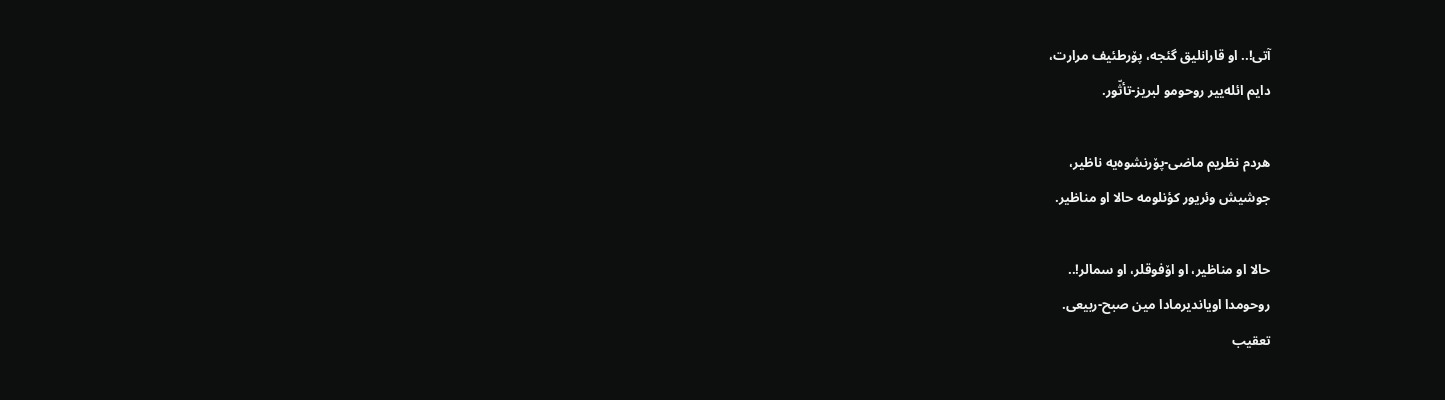آتی!.. او قارانلیق گئجه، پۆرطئیف مرارت،
دایم ائله‌ییر روحومو لبریز-تأثّور.

هردم نظریم ماضی-پۆرنشوه‌یه ناظیر،
جوشیش وئریور کؤنلومه حالا او مناظیر.

حالا او مناظیر، او اۆفوقلر، او سمالر!..
روحومدا اویاندیرمادا مین صبح-ربیعی.
تعقیب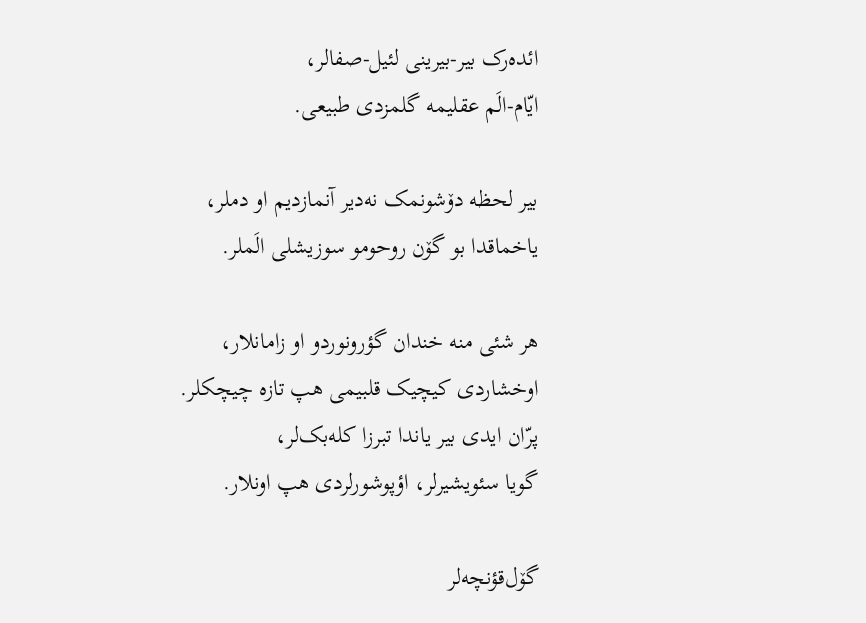ائده‌رک بیر-بیرینی لئیل-صفالر،
ایّام-الَم عقلیمه گلمزدی طبیعی.

بیر لحظه دۆشونمک نه‌دیر آنمازدیم او دملر،
یاخماقدا بو گۆن روحومو سوزیشلی الَملر.

هر شئی منه خندان گؤرونوردو او زامانلار،
اوخشاردی کیچیک قلبیمی هپ تازه چیچکلر.
پرّان ایدی بیر یاندا تبرزا کله‌بک‌لر،
گویا سئویشیرلر، اؤپوشورلردی هپ اونلار.

گۆل‌قؤنچه‌لر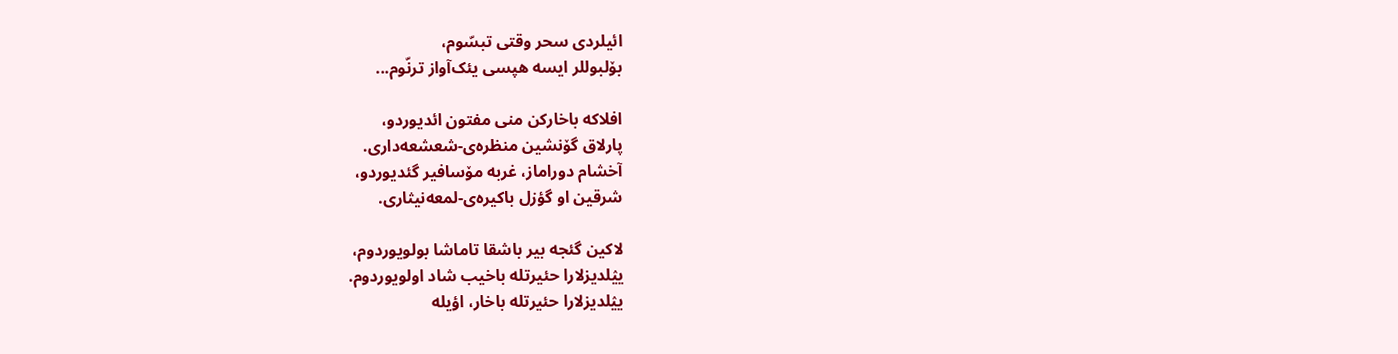ائیلردی سحر وقتی تبسّوم،
بۆلبوللر ایسه هپسی یئک‌آواز ترنّوم...

افلاکه باخارکن منی مفتون ائدیوردو،
پارلاق گۆنشین منظره‌ی-شعشعه‌داری.
آخشام دوراماز، غربه مۆسافیر گئدیوردو،
شرقین او گؤزل باکیره‌ی-لمعه‌نیثاری.

لاکین گئجه بیر باشقا تاماشا بولویوردوم،
یؽلدیزلارا حئیرتله باخیب شاد اولویوردوم.
یؽلدیزلارا حئیرتله باخار، اؤیله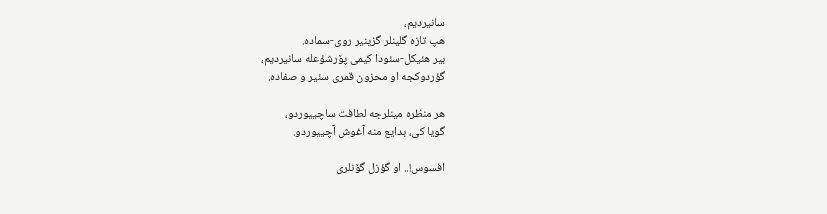سانیردیم،
هپ تازه گلینلر گزینیر روی-سماده.
بیر هئیکل-سئودا کیمی پۆرشؤعله سانیردیم،
گؤردوکجه او محزون قمری سئیر و صفاده.

هر منظره مینلرجه لطافت ساچییوردو،
گویا کی، بدایع منه آغوش آچییوردو.

افسوس!.. او گؤزل گۆنلری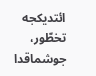ائتدیکجه تخطّور،
جوشماقدا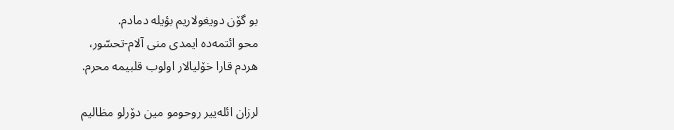بو گۆن دویغولاریم بؤیله دمادم.
محو ائتمه‌ده ایمدی منی آلام-تحسّور،
هردم قارا خۆلیالار اولوب قلبیمه محرم.

لرزان ائله‌ییر روحومو مین دۆرلو مظالیم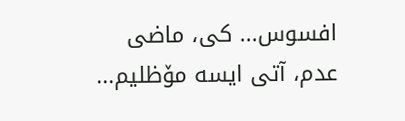افسوس... کی، ماضی عدم، آتی ایسه مۆظلیم...